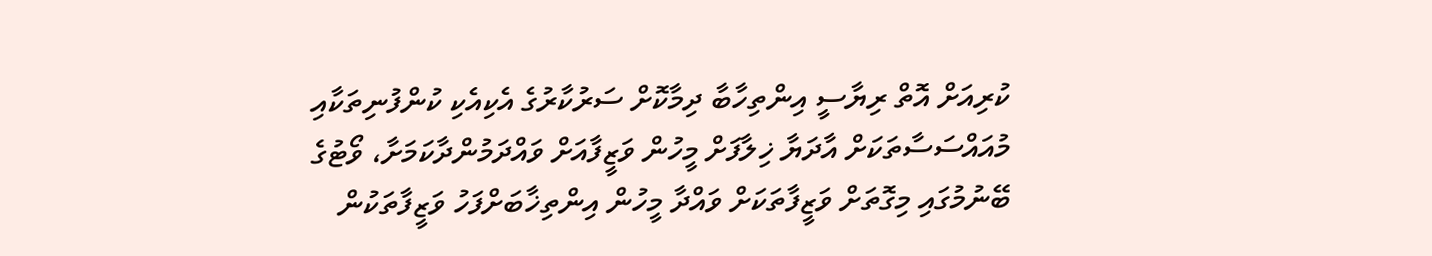ކުރިއަށް އޮތް ރިޔާސީ އިންތިހާބާ ދިމާކޮށް ސަރުކާރުގެ އެކިއެކި ކުންފުނިތަކާއި މުއައްސަސާތަކަށް އާދަޔާ ޚިލާފަށް މީހުން ވަޒީފާއަށް ވައްދަމުންދާކަމަށާ، ވޯޓުގެ ބޭނުމުގައި މިގޮތަށް ވަޒީފާތަކަށް ވައްދާ މީހުން އިންތިޚާބަށްފަހު ވަޒީފާތަކުން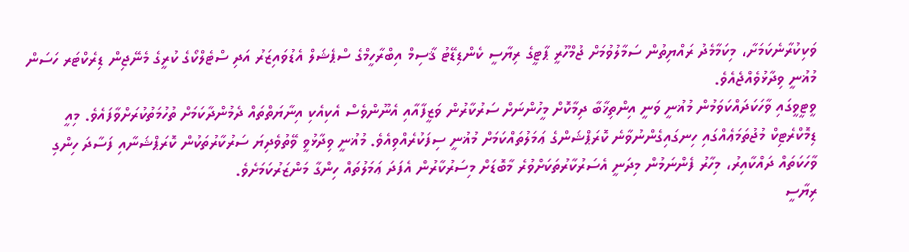ވަކިކުރާނެކަމަށާ، މިކަމާމެދު ރައްޔިތުން ސަމާލުވުމަށް ޖުމްހޫރީ ޕާޓީގެ ރިޔާސީ ކެންޑިޑޭޓު ޤާސިމް އިބްރާހީމްގެ ސްޕެޝަލް އެޑުވައިޒަރު އަދި ސްޓެލްކޯގެ ކުރީގެ މެނޭޖިން ޑިރެކްޓަރ ހަސަން މުޣުނީ ވިދާޅުވެއްޖެއެވެ.
ވީޓީވީގައި ވާހަކަދައްކަވަމުން މުޣުނީ ވަނީ އިންތިޚާބާ ދިމާކޮށް މީހުންނަށް ސަރުކާރުން ވަޒީފާއާއި އެނޫންވެސް އެކިއެކި އިނާޔަތްތައް ދެމުންދާކަމަށް ތުހުމަތުކުރަށްވާފައެވެ. މިއީ ޑިމޮކްރެޓިކް މުޖުތަމަޢެއްގައި ހިނގައިގެންނުވާނެ ކޮރަޕްޝަންގެ ޢަމަލުތައްކަމަށް މުޣުނީ ސިފަކުރެއްވިއެވެ. މުޣުނީ ވިދާޅުވީ ވޭތުވެދިޔަ ސަރުކާރުތަކުން ކޮރަޕްޝަނާއި ފަސާދަ ހިންގި ވާހަކަތައް ދައްކާއިރު، މިހާރު ފެންނަމުން މިދަނީ އެސަރުކާރުތަކަށްވުރެ މާބޮޑަށް މިސަރުކާރުން އެފަދަ ޢަމަލުތައް ހިންގާ މަންޒަރުކަމަށެވެ.
ރިޔާސީ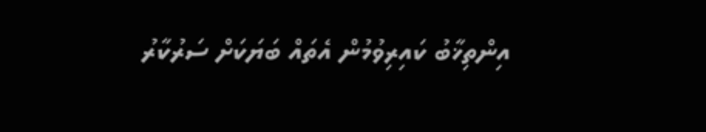އިންތިޚާބު ކައިރިވުމުން އެތައް ބަޔަކަށް ސަރުކާރު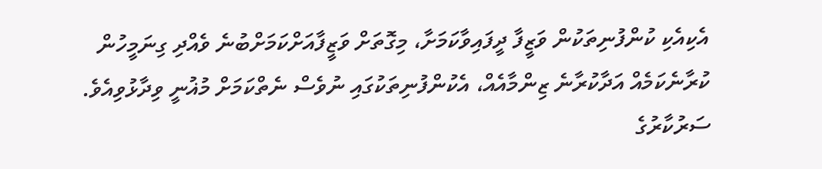އެކިއެކި ކުންފުނިތަކުން ވަޒީފާ ދީފައިވާކަމަށާ، މިގޮތަށް ވަޒީފާއަށްކަމަށްބުނެ ވެއްދި ގިނަމީހުން ކުރާނެކަމެއް އަދާކުރާނެ ޒިންމާއެއް، އެކުންފުނިތަކުގައި ނުވެސް ނެތްކަމަށް މުޣުނީ ވިދާޅުވިއެވެ. ސަރުކާރުގެ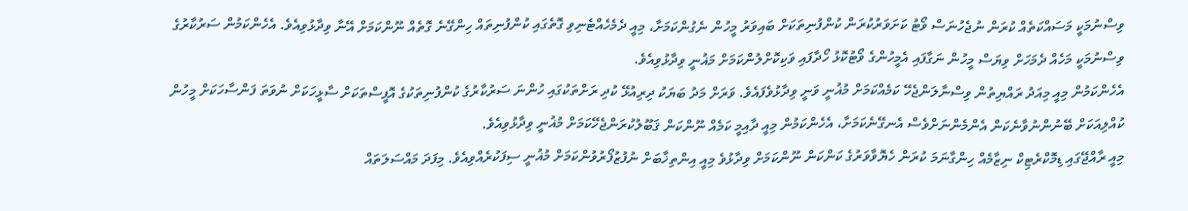ވިސްނުމަކީ މަސައްކަތެއް ކުރަން ނުޖެހުނަސް ވޯޓު ކަށަވަރުކުރަން ކުންފުނިތަކަށް ބައިވަރު މީހުން ނެގުންކަމަށާ، މިއީ ދެމެހެއްޓެނިވި ގޮތެގައި ކުންފުނިތައް ހިންގޭނެ ގޮތެއް ނޫންކަމަށް އޭނާ ވިދާޅުވިއެވެ. އެހެންކަމުން ސަރުކާރުގެ ވިސްނުމަކީ މަހެއް ދެމަހަށް ވިޔަސް މީހުން ނަގާފައި އެމީހުންގެ ވޯޓުކޮޅު ހޯދާފައި ވަކިކޮށްލުންކަމަށް މަޣުނީ ވިދާޅުވިއެވެ.
އެހެންކަމުން މިއީ މިއަދު ރައްޔިތުން ވިސްނާލަންޖެހޭ ކަމެއްކަމަށް މުޣުނީ ވަނީ ވިދާޅުވެފައެވެ. ވަރަށް މަދު ބަޔަކު ދިރިއުޅޭ ކުދި ރަށްތަކުގައި ހުންނަ ސަރުކާރުގެ ކުންފުނިތަކުގެ އޮފީސްތަކަށް ސާޅީހަކަށް ނުވަތަ ފަންސާހަކަށް މީހުން ކުއްލިއަކަށް ބޭނުންނުވާނެކަން އެންމެންނަށްވެސް އެނގޭނެކަމަށާ، އެހެންކަމުން މިއީ ދާއިމީ ކަމެއް ނޫންކަން ޤަބޫލުކުރަންޖެހޭކަމަށް މުޣުނީ ވިދާޅުވިއެވެ.
މިއީ ރާއްޖޭގައި ޑިމޮކްރެޓިކް ނިޒާމެއް ހިންގާނަމަ ކުރަން ހެޔޮވާވަރުގެ ކަންކަން ނޫންކަމަށް ވިދާޅުވެ މިއީ އިންތިޚާބަށް ނުފުޒުފޯރުވުންކަމަށް މުޣުނީ ސިފަކުރެއްވިއެވެ. މިފަދަ މައްސަލަތައް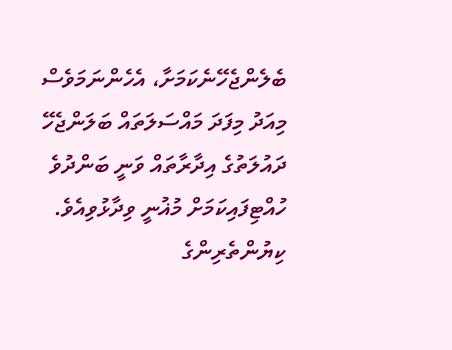ބެލެންޖެހޭނެކަމަށާ، އެހެންނަމަވެސް މިއަދު މިފަދަ މައްސަލަތައް ބަލަންޖެހޭ ދައުލަތުގެ އިދާރާތައް ވަނީ ބަންދުވެ ހުއްޓިފައިކަމަށް މުޣުނީ ވިދާޅުވިއެވެ.
ކިޔުންތެރިންގެ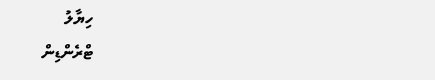ހިޔާލު
ޓްރެންޑިން